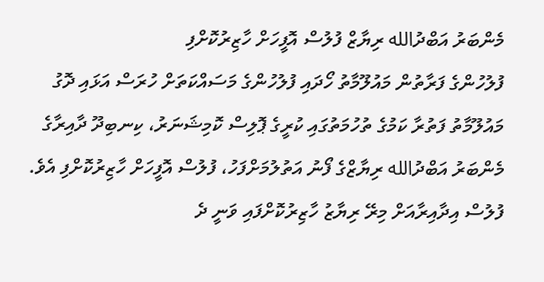މެންބަރު އަބްދުالله ރިޔާޒް ފުލުސް އޮފީހަށް ހާޒިރުކޮށްފި
ފުލުހުންގެ ފަރާތުން މައުލޫމާތު ހޯދައި ފުލުހުންގެ މަސައްކަތަށް ހުރަސް އަޅައި ދޮގު މައުލޫމާތު ފަތުރާ ކަމުގެ ތުހުމަތުގައި ކުރީގެ ޕޮލިސް ކޮމިޝަނަރު، ކިނބިދޫ ދާއިރާގެ މެންބަރު އަބްދުالله ރިޔާޒްގެ ފޯނު އަތުލުމަށްފަހު، ފުލުސް އޮފީހަށް ހާޒިރުކޮށްފި އެވެ.
ފުލުސް އިދާއިރާއަށް މިރޭ ރިޔާޒު ހާޒިރުކޮށްފައި ވަނީ ދެ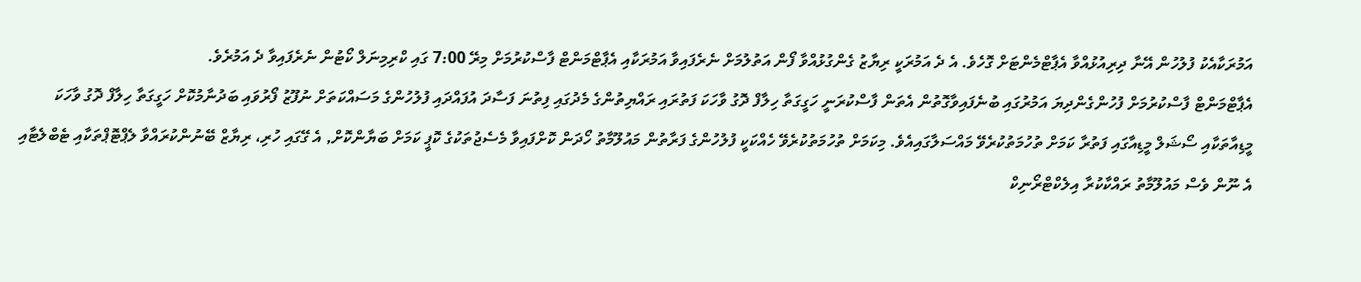އަމުރަކާއެކު ފުލުހުން އޭނާ ދިރިއުޅުއްވާ އެޕާޓްމެންޓަށް ގޮހެވެ. އެ ދެ އަމުރަކީ ރިޔާޒު ގެންގުޅުއްވާ ފޯން އަތުލުމަށް ނެރެފައިވާ އަމުރަކާއި އެޕާޓްމަންޓް ފާސްކުރުމަށް މިރޭ 7:00 ގައި ކްރިމިނަލް ކޯޓުން ނެރެފައިވާ ދެ އަމުރެވެ.
އެޕާޓްމަންޓް ފާސްކުރުމަށް ފުހުންގެންދިޔަ އަމުރުގައި ބުނެފައިވާގޮތުން އެތަން ފާސްކުރަނީ ހަގީގަތާ ހިލާފް ދޮގު ވާހަކަ ފަތުރައި ރައްޔިތުންގެ މެދުގައި ފިތުނަ ފަސާދަ އުފައްދައި ފުލުހުންގެ މަސައްކަތަށް ނުފޫޒު ފޯރުވައި ބަދުނާމުކޮށް ހަގީގަތާ ހިލާފް ދޮގު ވާހަކަ މީޑިއާތަކާއި ސޯޝަލް މީޑިއާގައި ފަތުރާ ކަމަށް ތުހުމަތުކުރެވޭ މައްސަލާގައިއެވެ. މިކަމަށް ތުހުމަތުކުރެވޭ ހެއްކަކީ ފުލުހުންގެ ފަރާތުން މައުލޫމާތު ހޯދަން ކޮށްފައިވާ މެސެޖުތަކުގެ ކޮޕީ ކަމަށް ބަޔާންކޮށް, އެ ގޭގައި ހުރި، ރިޔާޒް ބޭނުންކުރައްވާ ލެޕްޓޮޕްތަކާއި ޓެބްލެޓާއި އެ ނޫން ވެސް މައުލޫމާތު ރައްކާކުރާ އިލެކްޓްރޯނިކް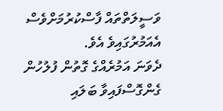ވަސީލަތްތައް ފާސްކުރުމަށްވެސް އެއަމުރުގައިވެ އެވެ.
ދެވަނަ އަމުރެއްގެ ގޮތުން ފުލުހުން ގެންގޮސްފައިވާ ބަލައި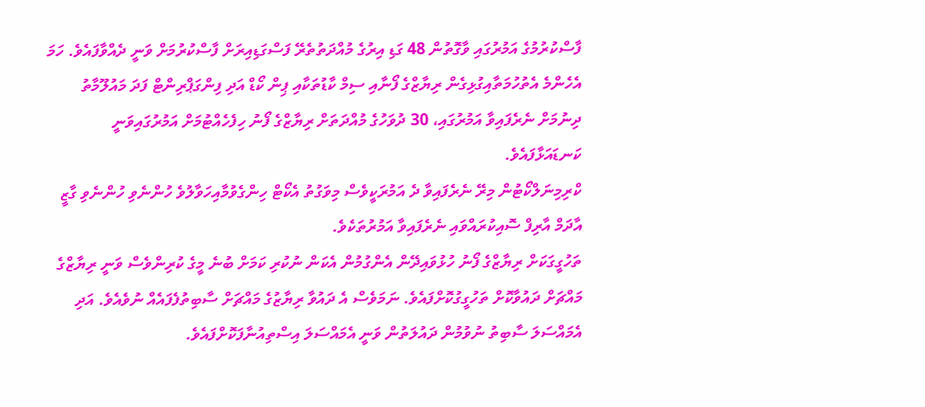ފާސްކުރުމުގެ އަމުރުގައި ވާގޮތުން 48 ގަޑި އިރުގެ މުއްދަތުތެރޭ ފަސްގަޑިއިރަށް ފާސްކުރުމަށް ވަނީ ދެއްވާފައެވެ. ހަމަ އެހެންމެ އެތުހުމަތާއިގުޅިގެން ރިޔާޒްގެ ފޯނާއި ސިމް ކާޑުތަކާއި ޕިން ކޯޑް އަދި ފިންގަޕްރިންޓް ފަދަ މައުލޫމާތު ދިނުމަށް ނެރެފައިވާ އަމުރުގައި، 30 ދުވަހުގެ މުއްދަތަށް ރިޔާޒްގެ ފޯނު ހިފެހެއްޓުމަށް އަމުރުގައިވަނީ ކަނޑައަޅާފައެވެ.
ކްރިމިނަލްކޯޓުން މިރޭ ނެރެފައިވާ ދެ އަމުރަކީވެސް މިވަގުތު އެކޯޓް ހިންގެވުމާއިހަވާލުވެ ހުންނެވި ހުންނެވި ގާޒީ އާދަމް އާރިފް ސޮއިކުރައްވައި ނެރެފައިވާ އަމުރުތަކެވެ.
ތަހުގީގަކަށް ރިޔާޒްގެ ފޯނު ހުޅުވައިދޭން އެންގުމުން އެކަން ނުކުރި ކަމަށް ބުނެ މީގެ ކުރިންވެސް ވަނީ ރިޔާޒްގެ މައްޗަށް ދައުވާކޮށް ތަހުގީގުކޮށްފައެވެ. ނަމަވެސް އެ ދައުވާ ރިޔާޒުގެ މައްޗަށް ސާބިތުފެފައެއް ނުވެއެވެ. އަދި އެމައްސަލަ ސާބިތު ނުވުމުން ދައުލަތުން ވަނީ އެމައްސަލަ އިސްތިއުނާފަކޮށްފައެވެ.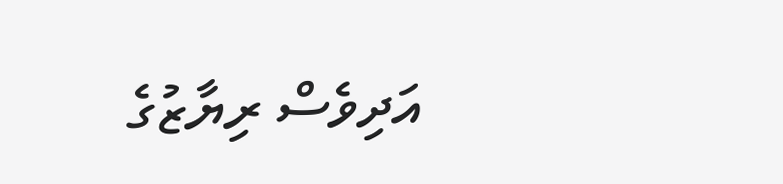އަދިވެސް ރިޔާޒުގެ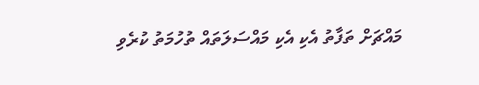މައްޗަށް ތަފާތު އެކި އެކި މައްސަލަތައް ތުހުމަތު ކުރެވި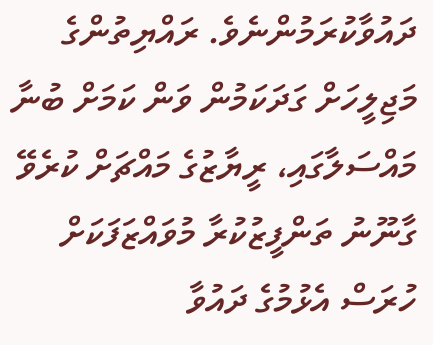ދައުވާކުރަމުންނެވެ. ރައްޔިތުންގެ މަޖިލީހަށް ގަދަކަމުން ވަން ކަމަށް ބުނާ މައްސަލާގައި، ރީޔާޒުގެ މައްޗަށް ކުރެވޭ ގާނޫނު ތަންފީޒުކުރާ މުވައްޒަފަކަށް ހުރަސް އެޅުމުގެ ދައުވާ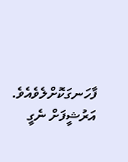ފާހަނގަކޮށްލެވެއެވެ.
އަރުޝީފަށް ނެގީ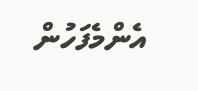އެންމެފަހުން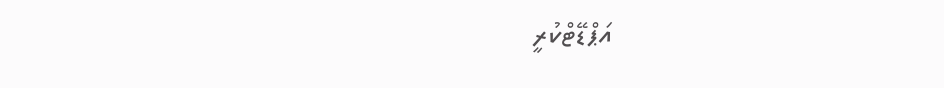އަޕްޑޭޓްކުރީ